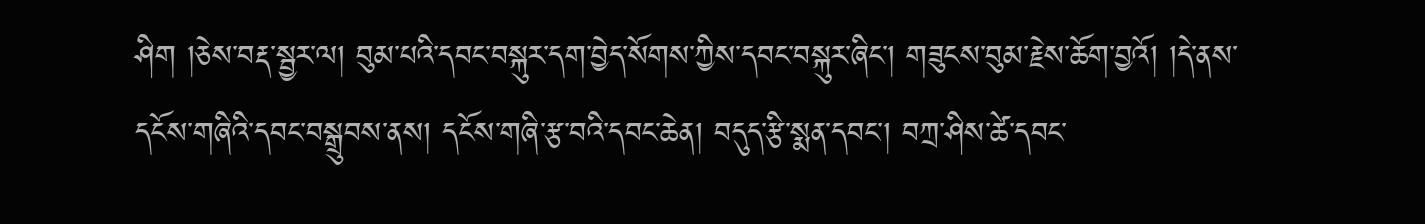ཤིག །ཅེས་བརྡ་སྦྱར་ལ། བུམ་པའི་དབང་བསྐུར་དག་བྱེད་སོགས་ཀྱིས་དབང་བསྐུར་ཞིང་། གཟུངས་བུམ་རྗེས་ཆོག་བྱའོ། །དེ་ནས་དངོས་གཞིའི་དབང་བསྒྲུབས་ནས། དངོས་གཞི་རྩ་བའི་དབང་ཆེན། བདུད་རྩི་སྨན་དབང་། བཀྲ་ཤིས་ཚེ་དབང་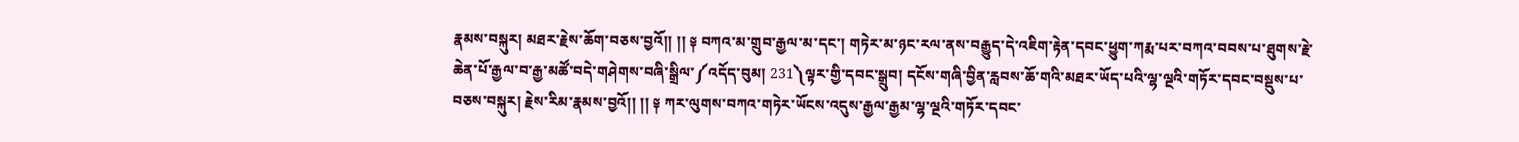རྣམས་བསྐུར། མཐར་རྗེས་ཆོག་བཅས་བྱའོ།། །། ༈ བཀའ་མ་གྲུབ་རྒྱལ་མ་དང་། གཏེར་མ་ཉང་རལ་ནས་བརྒྱུད་དེ་འཇིག་རྟེན་དབང་ཕྱུག་ཀརྨ་པར་བཀའ་བབས་པ་ཐུགས་རྗེ་ཆེན་པོ་རྒྱལ་བ་རྒྱ་མཚོ་བདེ་གཤེགས་བཞི་སྒྲིལ་༼འདོད་བུམ། 231༽ལྟར་གྱི་དབང་སྒྲུབ། དངོས་གཞི་བྱིན་རླབས་ཆོ་གའི་མཐར་ཡོད་པའི་ལྷ་ལྔའི་གཏོར་དབང་བསྡུས་པ་བཅས་བསྐུར། རྗེས་རིམ་རྣམས་བྱའོ།། །། ༈ ཀར་ལུགས་བཀའ་གཏེར་ཡོངས་འདུས་རྒྱལ་རྒྱམ་ལྷ་ལྔའི་གཏོར་དབང་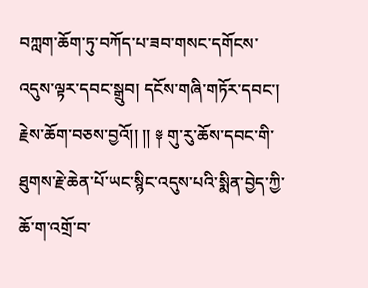བཀླག་ཆོག་ཏུ་བཀོད་པ་ཟབ་གསང་དགོངས་འདུས་ལྟར་དབང་སྒྲུབ། དངོས་གཞི་གཏོར་དབང་། རྗེས་ཆོག་བཅས་བྱའོ།། །། ༈ གུ་རུ་ཆོས་དབང་གི་ཐུགས་རྗེ་ཆེན་པོ་ཡང་སྙིང་འདུས་པའི་སྨིན་བྱེད་ཀྱི་ཆོ་ག་འགྲོ་བ་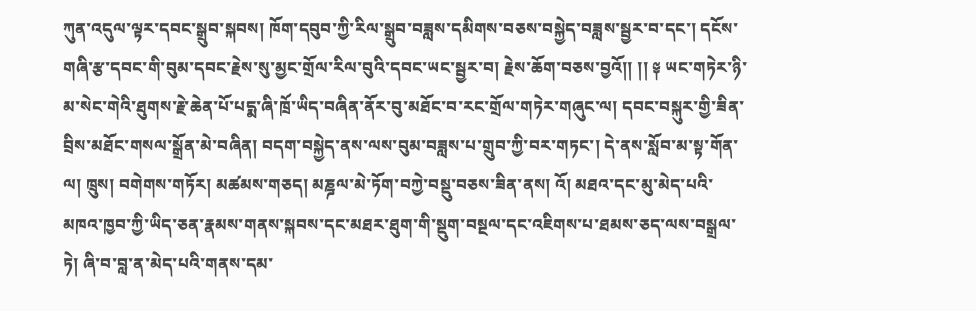ཀུན་འདུལ་ལྟར་དབང་སྒྲུབ་སྐབས། ཁོག་དབུབ་ཀྱི་རིལ་སྒྲུབ་བཟླས་དམིགས་བཅས་བསྐྱེད་བཟླས་སྦྱར་བ་དང་། དངོས་གཞི་རྩ་དབང་གི་བུམ་དབང་རྗེས་སུ་མྱང་གྲོལ་རིལ་བུའི་དབང་ཡང་སྦྱར་བ། རྗེས་ཆོག་བཅས་བྱའོ།། །། ༈ ཡང་གཏེར་ཉི་མ་སེང་གེའི་ཐུགས་རྗེ་ཆེན་པོ་པདྨ་ཞི་ཁྲོ་ཡིད་བཞིན་ནོར་བུ་མཐོང་བ་རང་གྲོལ་གཏེར་གཞུང་ལ། དབང་བསྐུར་གྱི་ཟིན་བྲིས་མཐོང་གསལ་སྒྲོན་མེ་བཞིན། བདག་བསྐྱེད་ནས་ལས་བུམ་བཟླས་པ་གྲུབ་ཀྱི་བར་གཏང་། དེ་ནས་སློབ་མ་སྟ་གོན་ལ། ཁྲུས། བགེགས་གཏོར། མཚམས་གཅད། མཎྜལ་མེ་ཏོག་བཀྱེ་བསྡུ་བཅས་ཟིན་ནས། འོ། མཐའ་དང་མུ་མེད་པའི་མཁའ་ཁྱབ་ཀྱི་ཡིད་ཅན་རྣམས་གནས་སྐབས་དང་མཐར་ཐུག་གི་སྡུག་བསྔལ་དང་འཇིགས་པ་ཐམས་ཅད་ལས་བསྒྲལ་ཏེ། ཞི་བ་བླ་ན་མེད་པའི་གནས་དམ་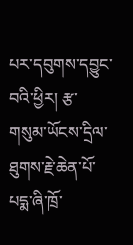པར་དབུགས་དབྱུང་བའི་ཕྱིར། རྩ་གསུམ་ཡོངས་དྲིལ་ཐུགས་རྗེ་ཆེན་པོ་པདྨ་ཞི་ཁྲོ་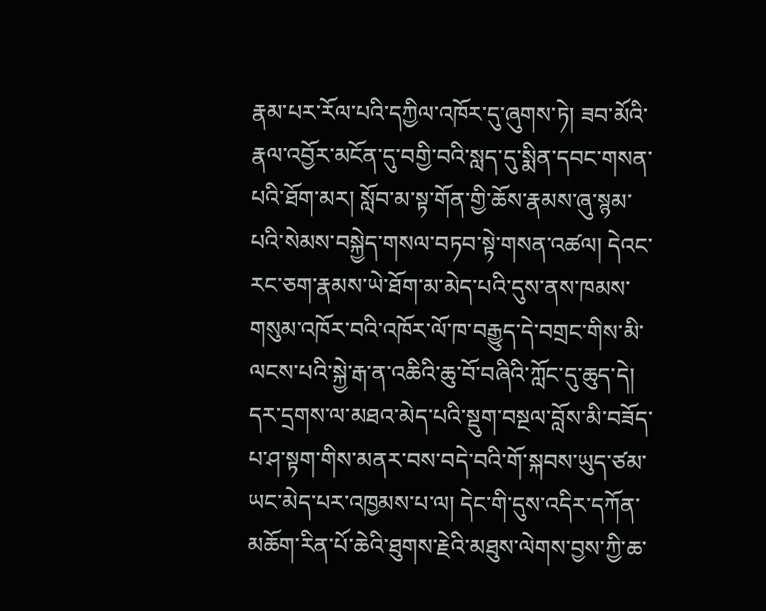རྣམ་པར་རོལ་པའི་དཀྱིལ་འཁོར་དུ་ཞུགས་ཏེ། ཟབ་མོའི་རྣལ་འབྱོར་མངོན་དུ་བགྱི་བའི་སླད་དུ་སྨིན་དབང་གསན་པའི་ཐོག་མར། སློབ་མ་སྟ་གོན་གྱི་ཆོས་རྣམས་ཞུ་སྙམ་པའི་སེམས་བསྐྱེད་གསལ་བཏབ་སྟེ་གསན་འཚལ། དེའང་རང་ཅག་རྣམས་ཡེ་ཐོག་མ་མེད་པའི་དུས་ནས་ཁམས་གསུམ་འཁོར་བའི་འཁོར་ལོ་ཁ་བརྒྱུད་དེ་བགྲང་གིས་མི་ལངས་པའི་སྐྱེ་རྒ་ན་འཆིའི་ཆུ་བོ་བཞིའི་ཀློང་དུ་ཆུད་དེ། དར་དྲགས་ལ་མཐའ་མེད་པའི་སྡུག་བསྔལ་བློས་མི་བཟོད་པ་ཤ་སྟག་གིས་མནར་བས་བདེ་བའི་གོ་སྐབས་ཡུད་ཙམ་ཡང་མེད་པར་འཁྱམས་པ་ལ། དེང་གི་དུས་འདིར་དཀོན་མཆོག་རིན་པོ་ཆེའི་ཐུགས་རྗེའི་མཐུས་ལེགས་བྱས་ཀྱི་ཆ་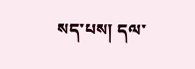སད་པས། དལ་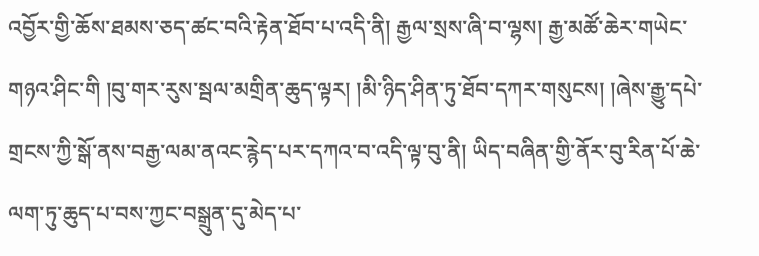འབྱོར་གྱི་ཆོས་ཐམས་ཅད་ཚང་བའི་རྟེན་ཐོབ་པ་འདི་ནི། རྒྱལ་སྲས་ཞི་བ་ལྷས། རྒྱ་མཚོ་ཆེར་གཡེང་གཉའ་ཤིང་གི །བུ་གར་རུས་སྦལ་མགྲིན་ཆུད་ལྟར། །མི་ཉིད་ཤིན་ཏུ་ཐོབ་དཀར་གསུངས། །ཞེས་རྒྱུ་དཔེ་གྲངས་ཀྱི་སྒོ་ནས་བརྒྱ་ལམ་ནའང་རྙེད་པར་དཀའ་བ་འདི་ལྟ་བུ་ནི། ཡིད་བཞིན་གྱི་ནོར་བུ་རིན་པོ་ཆེ་ལག་ཏུ་ཆུད་པ་བས་ཀྱང་བསྒྲུན་དུ་མེད་པ་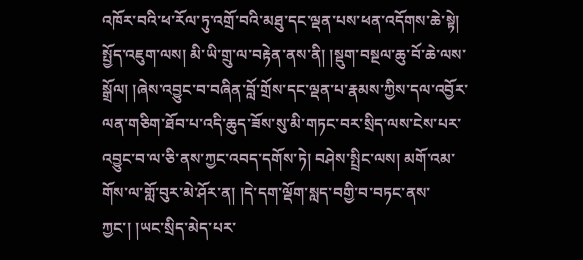འཁོར་བའི་ཕ་རོལ་ཏུ་འགྲོ་བའི་མཐུ་དང་ལྡན་པས་ཕན་འདོགས་ཆེ་སྟེ། སྤྱོད་འཇུག་ལས། མི་ཡི་གྲུ་ལ་བརྟེན་ནས་ནི། །སྡུག་བསྔལ་ཆུ་བོ་ཆེ་ལས་སྒྲོལ། །ཞེས་འབྱུང་བ་བཞིན་བློ་གྲོས་དང་ལྡན་པ་རྣམས་ཀྱིས་དལ་འབྱོར་ལན་གཅིག་ཐོབ་པ་འདི་ཆུད་ཟོས་སུ་མི་གཏང་བར་སྲིད་ལས་ངེས་པར་འབྱུང་བ་ལ་ཅི་ནས་ཀྱང་འབད་དགོས་ཏེ། བཤེས་སྤྲིང་ལས། མགོ་འམ་གོས་ལ་གློ་བུར་མེ་ཤོར་ན། །དེ་དག་ལྡོག་སླད་བགྱི་བ་བཏང་ནས་ཀྱང་། །ཡང་སྲིད་མེད་པར་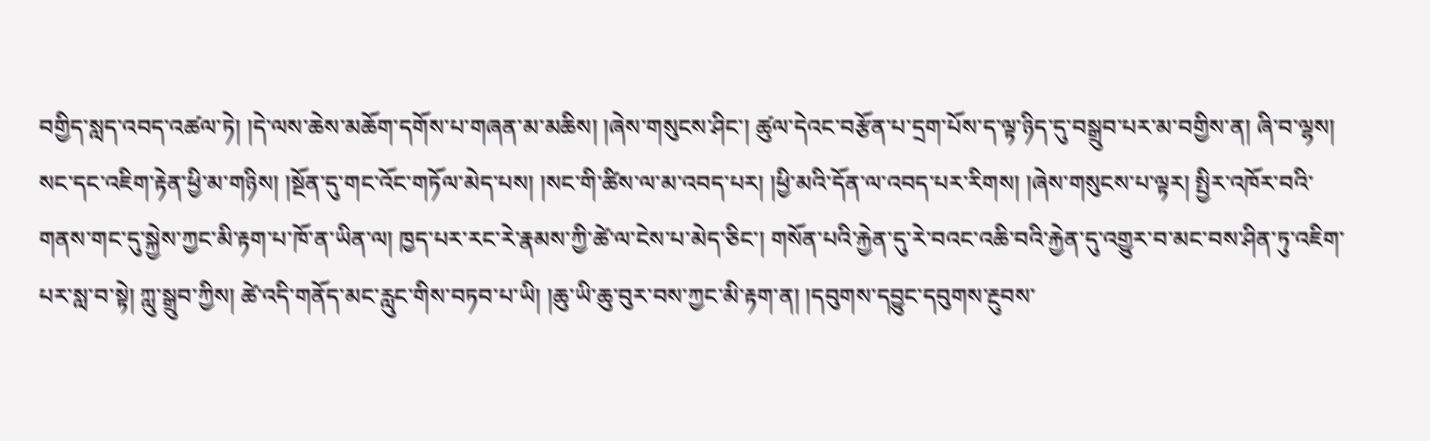བགྱིད་སླད་འབད་འཚལ་ཏེ། །དེ་ལས་ཆེས་མཆོག་དགོས་པ་གཞན་མ་མཆིས། །ཞེས་གསུངས་ཤིང་། ཚུལ་དེའང་བརྩོན་པ་དྲག་པོས་ད་ལྟ་ཉིད་དུ་བསྒྲུབ་པར་མ་བགྱིས་ན། ཞི་བ་ལྷས། སང་དང་འཇིག་རྟེན་ཕྱི་མ་གཉིས། །སྔོན་དུ་གང་འོང་གཏོལ་མེད་པས། །སང་གི་ཚིས་ལ་མ་འབད་པར། །ཕྱི་མའི་དོན་ལ་འབད་པར་རིགས། །ཞེས་གསུངས་པ་ལྟར། སྤྱིར་འཁོར་བའི་གནས་གང་དུ་སྐྱེས་ཀྱང་མི་རྟག་པ་ཁོ་ན་ཡིན་ལ། ཁྱད་པར་རང་རེ་རྣམས་ཀྱི་ཚེ་ལ་ངེས་པ་མེད་ཅིང་། གསོན་པའི་རྐྱེན་དུ་རེ་བའང་འཆི་བའི་རྐྱེན་དུ་འགྱུར་བ་མང་བས་ཤིན་ཏུ་འཇིག་པར་སླ་བ་སྟེ། ཀླུ་སྒྲུབ་ཀྱིས། ཚེ་འདི་གནོད་མང་རླུང་གིས་བཏབ་པ་ཡི། །ཆུ་ཡི་ཆུ་བུར་བས་ཀྱང་མི་རྟག་ན། །དབུགས་དབྱུང་དབུགས་རྔུབས་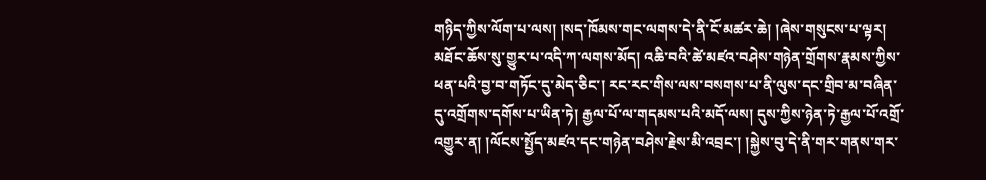གཉིད་ཀྱིས་ལོག་པ་ལས། །སད་ཁོམས་གང་ལགས་དེ་ནི་ངོ་མཚར་ཆེ། །ཞེས་གསུངས་པ་ལྟར། མཐོང་ཆོས་སུ་གྱུར་པ་འདི་ཀ་ལགས་མོད། འཆི་བའི་ཚེ་མཛའ་བཤེས་གཉེན་གྲོགས་རྣམས་ཀྱིས་ཕན་པའི་བྱ་བ་གཏོང་དུ་མེད་ཅིང་། རང་རང་གིས་ལས་བསགས་པ་ནི་ལུས་དང་གྲིབ་མ་བཞིན་དུ་འགྲོགས་དགོས་པ་ཡིན་ཏེ། རྒྱལ་པོ་ལ་གདམས་པའི་མདོ་ལས། དུས་ཀྱིས་ཉེན་ཏེ་རྒྱལ་པོ་འགྲོ་འགྱུར་ན། །ལོངས་སྤྱོད་མཛའ་དང་གཉེན་བཤེས་རྗེས་མི་འབྲང་། །སྐྱེས་བུ་དེ་ནི་གར་གནས་གར་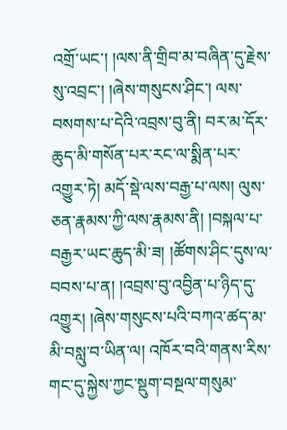འགྲོ་ཡང་། །ལས་ནི་གྲིབ་མ་བཞིན་དུ་རྗེས་སུ་འབྲང་། །ཞེས་གསུངས་ཤིང་། ལས་བསགས་པ་དེའི་འབྲས་བུ་ནི། བར་མ་དོར་ཆུད་མི་གསོན་པར་རང་ལ་སྨིན་པར་འགྱུར་ཏེ། མདོ་སྡེ་ལས་བརྒྱ་པ་ལས། ལུས་ཅན་རྣམས་ཀྱི་ལས་རྣམས་ནི། །བསྐལ་པ་བརྒྱར་ཡང་ཆུད་མི་ཟ། །ཚོགས་ཤིང་དུས་ལ་བབས་པ་ན། །འབྲས་བུ་འབྱིན་པ་ཉིད་དུ་འགྱུར། །ཞེས་གསུངས་པའི་བཀའ་ཚད་མ་མི་བསླུ་བ་ཡིན་ལ། འཁོར་བའི་གནས་རིས་གང་དུ་སྐྱེས་ཀྱང་སྡུག་བསྔལ་གསུམ་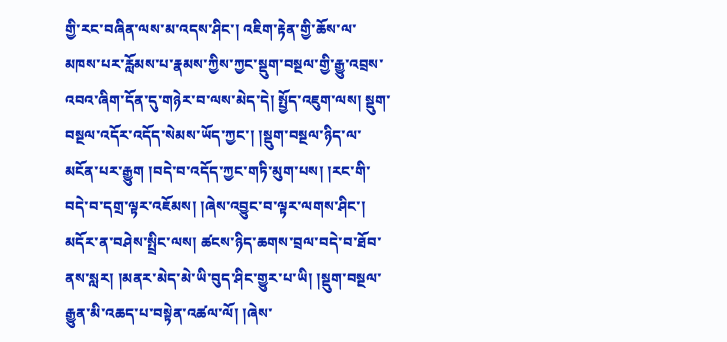གྱི་རང་བཞིན་ལས་མ་འདས་ཤིང་། འཇིག་རྟེན་གྱི་ཆོས་ལ་མཁས་པར་རློམས་པ་རྣམས་ཀྱིས་ཀྱང་སྡུག་བསྔལ་གྱི་རྒྱུ་འབྲས་འབའ་ཞིག་དོན་དུ་གཉེར་བ་ལས་མེད་དེ། སྤྱོད་འཇུག་ལས། སྡུག་བསྔལ་འདོར་འདོད་སེམས་ཡོད་ཀྱང་། །སྡུག་བསྔལ་ཉིད་ལ་མངོན་པར་རྒྱུག །བདེ་བ་འདོད་ཀྱང་གཏི་མུག་པས། །རང་གི་བདེ་བ་དགྲ་ལྟར་འཇོམས། །ཞེས་འབྱུང་བ་ལྟར་ལགས་ཤིང་། མདོར་ན་བཤེས་སྤྲིང་ལས། ཚངས་ཉིད་ཆགས་བྲལ་བདེ་བ་ཐོབ་ནས་སླར། །མནར་མེད་མེ་ཡི་བུད་ཤིང་གྱུར་པ་ཡི། །སྡུག་བསྔལ་རྒྱུན་མི་འཆད་པ་བསྟེན་འཚལ་ལོ། །ཞེས་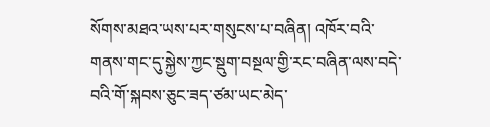སོགས་མཐའ་ཡས་པར་གསུངས་པ་བཞིན། འཁོར་བའི་གནས་གང་དུ་སྐྱེས་ཀྱང་སྡུག་བསྔལ་གྱི་རང་བཞིན་ལས་བདེ་བའི་གོ་སྐབས་ཅུང་ཟད་ཙམ་ཡང་མེད་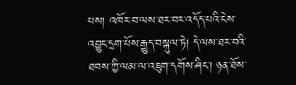པས། འཁོར་བ་ལས་ཐར་བར་འདོད་པའི་ངེས་འབྱུང་དྲག་པོས་རྒྱུད་བསྐུལ་ཏེ། དེ་ལས་ཐར་བའི་ཐབས་ཀྱི་ལམ་ལ་འཇུག་དགོས་ཤིང་། ཉན་ཐོས་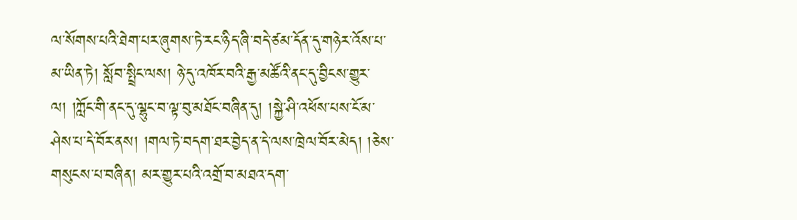ལ་སོགས་པའི་ཐེག་པར་ཞུགས་ཏེ་རང་ཉིད་ཞི་བདེ་ཙམ་དོན་དུ་གཉེར་འོས་པ་མ་ཡིན་ཏེ། སློབ་སྤྲིང་ལས། ཉེ་དུ་འཁོར་བའི་རྒྱ་མཚོའི་ནང་དུ་བྱིངས་གྱུར་ལ། །ཀློང་གི་ནང་དུ་ལྷུང་བ་ལྟ་བུ་མཐོང་བཞིན་དུ། །སྐྱེ་ཤི་འཕོས་པས་ངོ་མ་ཤེས་པ་དེ་བོར་ནས། །གལ་ཏེ་བདག་ཐར་བྱེད་ན་དེ་ལས་ཁྲེལ་བོར་མེད། །ཅེས་གསུངས་པ་བཞིན། མར་གྱུར་པའི་འགྲོ་བ་མཐའ་དག་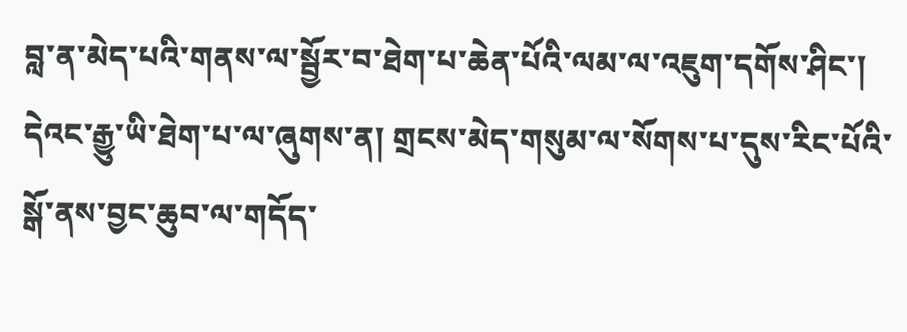བླ་ན་མེད་པའི་གནས་ལ་སྦྱོར་བ་ཐེག་པ་ཆེན་པོའི་ལམ་ལ་འཇུག་དགོས་ཤིང་། དེའང་རྒྱུ་ཡི་ཐེག་པ་ལ་ཞུགས་ན། གྲངས་མེད་གསུམ་ལ་སོགས་པ་དུས་རིང་པོའི་སྒོ་ནས་བྱང་ཆུབ་ལ་གདོད་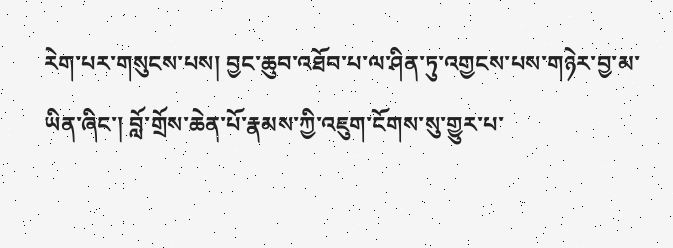རེག་པར་གསུངས་པས། བྱང་ཆུབ་འཐོབ་པ་ལ་ཤིན་ཏུ་འགྱངས་པས་གཉེར་བྱ་མ་ཡིན་ཞིང་། བློ་གྲོས་ཆེན་པོ་རྣམས་ཀྱི་འཇུག་ངོགས་སུ་གྱུར་པ་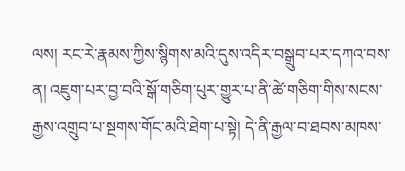ལས། རང་རེ་རྣམས་ཀྱིས་སྙིགས་མའི་དུས་འདིར་བསྒྲུབ་པར་དཀའ་བས་ན། འཇུག་པར་བྱ་བའི་སྒོ་གཅིག་པུར་གྱུར་པ་ནི་ཚེ་གཅིག་གིས་སངས་རྒྱས་འགྲུབ་པ་སྔགས་གོང་མའི་ཐེག་པ་སྟེ། དེ་ནི་རྒྱལ་བ་ཐབས་མཁས་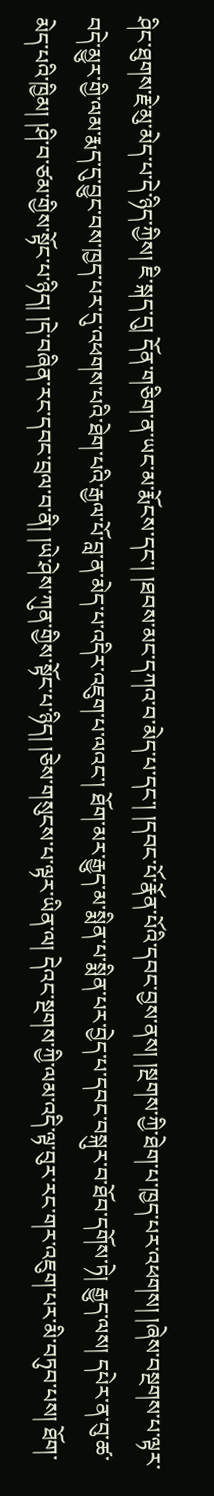ཤིང་ཐུགས་རྗེ་མུ་མེད་པ་དེ་ཉིད་ཀྱིས། ཇི་སྐད་དུ། དོན་གཅིག་ན་ཡང་མ་རྨོངས་དང་། །ཐབས་མང་དཀའ་བ་མེད་པ་དང་། །དབང་པོ་རྣོན་པོའི་དབང་བྱས་ནས། །སྔགས་ཀྱི་ཐེག་པ་ཁྱད་པར་འཕགས། །ཞེས་བསྔགས་པ་ལྟར་བདེ་མྱུར་གྱི་ལམ་རྨད་དུ་བྱུང་བས་ཁྱད་པར་དུ་འཕགས་པའི་ཐེག་པའི་རྒྱལ་པོ་བླ་ན་མེད་པ་འདིར་འཇུག་པ་ལའང་། ཐོག་མར་རྒྱུད་མ་སྨིན་པ་སྨིན་པར་བྱེད་པ་དབང་བསྐུར་བ་ཐོབ་དགོས་ཏེ། རྒྱུད་ལས། དཔེར་ན་བུ་ཚ་མེད་པའི་ཁྱིམ། །ཤི་བ་ཙམ་གྱིས་སྟོང་པ་ཉིད། །དེ་བཞིན་རང་དབང་བྲལ་བ་ནི། །ཡེ་ཤེས་ཀུན་གྱིས་སྟོང་པ་ཉིད། །ཅེས་གསུངས་པ་ལྟར་ཡིན་ལ། དེའང་སྔགས་ཀྱི་ལམ་འདི་ལྟ་བུར་རང་གར་འཇུག་པར་མི་བཏུབ་པས། ཐོག་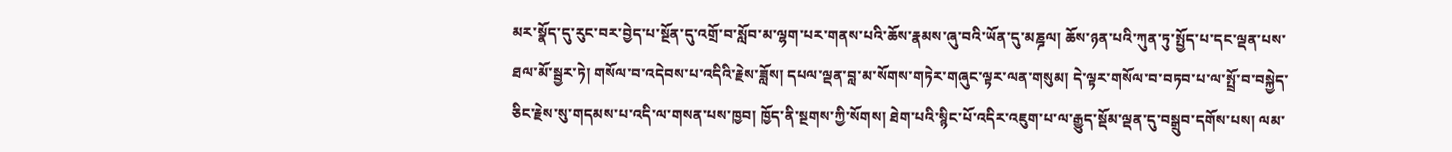མར་སྣོད་དུ་རུང་བར་བྱེད་པ་སྔོན་དུ་འགྲོ་བ་སློབ་མ་ལྷག་པར་གནས་པའི་ཆོས་རྣམས་ཞུ་བའི་ཡོན་དུ་མཎྜལ། ཆོས་ཉན་པའི་ཀུན་ཏུ་སྤྱོད་པ་དང་ལྡན་པས་ཐལ་མོ་སྦྱར་ཏེ། གསོལ་བ་འདེབས་པ་འདིའི་རྗེས་ཟློས། དཔལ་ལྡན་བླ་མ་སོགས་གཏེར་གཞུང་ལྟར་ལན་གསུམ། དེ་ལྟར་གསོལ་བ་བཏབ་པ་ལ་སྤྲོ་བ་བསྐྱེད་ཅིང་རྗེས་སུ་གདམས་པ་འདི་ལ་གསན་པས་ཁྱབ། ཁྱོད་ནི་སྔགས་ཀྱི་སོགས། ཐེག་པའི་སྙིང་པོ་འདིར་འཇུག་པ་ལ་རྒྱུད་སྡོམ་ལྡན་དུ་བསྒྲུབ་དགོས་པས། ལམ་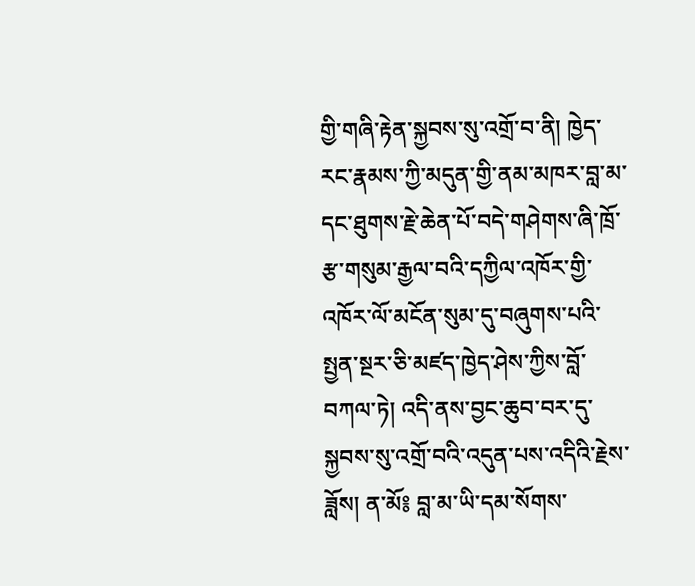གྱི་གཞི་རྟེན་སྐྱབས་སུ་འགྲོ་བ་ནི། ཁྱེད་རང་རྣམས་ཀྱི་མདུན་གྱི་ནམ་མཁར་བླ་མ་དང་ཐུགས་རྗེ་ཆེན་པོ་བདེ་གཤེགས་ཞི་ཁྲོ་རྩ་གསུམ་རྒྱལ་བའི་དཀྱིལ་འཁོར་གྱི་འཁོར་ལོ་མངོན་སུམ་དུ་བཞུགས་པའི་སྤྱན་སྔར་ཅི་མཛད་ཁྱེད་ཤེས་ཀྱིས་བློ་བཀལ་ཏེ། འདི་ནས་བྱང་ཆུབ་བར་དུ་སྐྱབས་སུ་འགྲོ་བའི་འདུན་པས་འདིའི་རྗེས་ཟློས། ན་མོ༔ བླ་མ་ཡི་དམ་སོགས་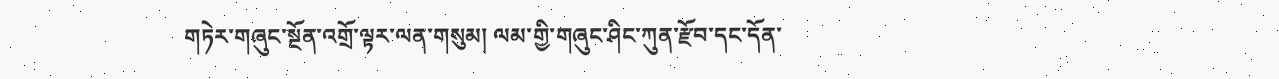གཏེར་གཞུང་སྔོན་འགྲོ་ལྟར་ལན་གསུམ། ལམ་གྱི་གཞུང་ཤིང་ཀུན་རྫོབ་དང་དོན་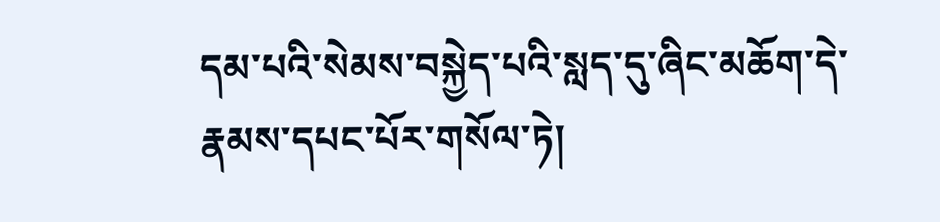དམ་པའི་སེམས་བསྐྱེད་པའི་སླད་དུ་ཞིང་མཆོག་དེ་རྣམས་དཔང་པོར་གསོལ་ཏེ།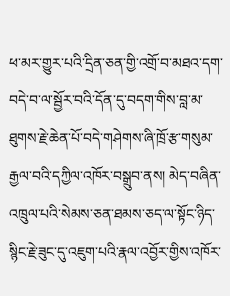ཕ་མར་གྱུར་པའི་དྲིན་ཅན་གྱི་འགྲོ་བ་མཐའ་དག་བདེ་བ་ལ་སྦྱོར་བའི་དོན་དུ་བདག་གིས་བླ་མ་ཐུགས་རྗེ་ཆེན་པོ་བདེ་གཤེགས་ཞི་ཁྲོ་རྩ་གསུམ་རྒྱལ་བའི་དཀྱིལ་འཁོར་བསྒྲུབ་ནས། མེད་བཞིན་འཁྲུལ་པའི་སེམས་ཅན་ཐམས་ཅད་ལ་སྟོང་ཉིད་སྙིང་རྗེ་ཟུང་དུ་འཇུག་པའི་རྣལ་འབྱོར་གྱིས་འཁོར་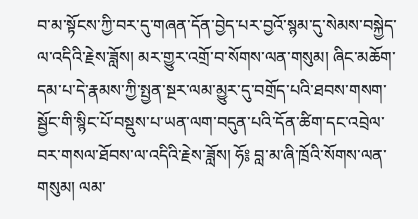བ་མ་སྟོངས་ཀྱི་བར་དུ་གཞན་དོན་བྱེད་པར་བྱའོ་སྙམ་དུ་སེམས་བསྐྱེད་ལ་འདིའི་རྗེས་ཟློས། མར་གྱུར་འགྲོ་བ་སོགས་ལན་གསུམ། ཞིང་མཆོག་དམ་པ་དེ་རྣམས་ཀྱི་སྤྱན་སྔར་ལམ་མྱུར་དུ་བགྲོད་པའི་ཐབས་གསག་སྦྱོང་གི་སྙིང་པོ་བསྡུས་པ་ཡན་ལག་བདུན་པའི་དོན་ཚིག་དང་འབྲེལ་བར་གསལ་ཐོབས་ལ་འདིའི་རྗེས་ཟློས། ཧོ༔ བླ་མ་ཞི་ཁྲོའི་སོགས་ལན་གསུམ། ལམ་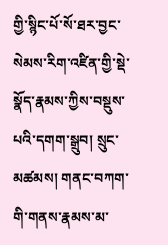གྱི་སྙིང་པོ་སོ་ཐར་བྱང་སེམས་རིག་འཛིན་གྱི་སྡེ་སྣོད་རྣམས་ཀྱིས་བསྡུས་པའི་དགག་སྒྲུབ། སྲུང་མཚམས། གནང་བཀག་གི་གནས་རྣམས་མ་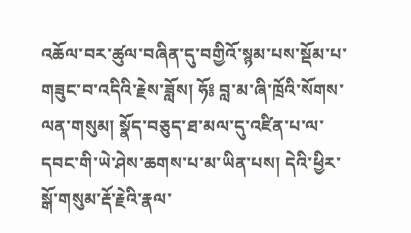འཆོལ་བར་ཚུལ་བཞིན་དུ་བགྱིའོ་སྙམ་པས་སྡོམ་པ་གཟུང་བ་འདིའི་རྗེས་ཟློས། ཧོ༔ བླ་མ་ཞི་ཁྲོའི་སོགས་ལན་གསུམ། སྣོད་བཅུད་ཐ་མལ་དུ་འཛིན་པ་ལ་དབང་གི་ཡེ་ཤེས་ཆགས་པ་མ་ཡིན་པས། དེའི་ཕྱིར་སྒོ་གསུམ་རྡོ་རྗེའི་རྣལ་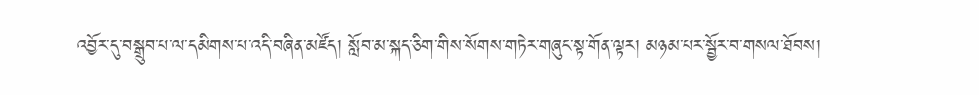འབྱོར་དུ་བསྒྲུབ་པ་ལ་དམིགས་པ་འདི་བཞིན་མཛོད། སློབ་མ་སྐད་ཅིག་གིས་སོགས་གཏེར་གཞུང་སྟ་གོན་ལྟར། མཉམ་པར་སྦྱོར་བ་གསལ་ཐོབས།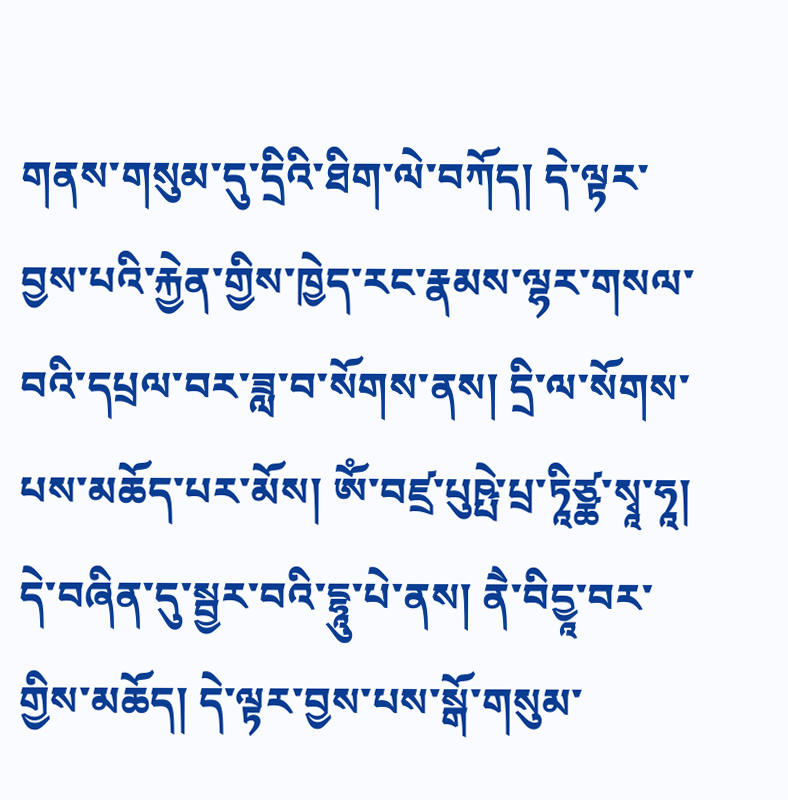གནས་གསུམ་དུ་དྲིའི་ཐིག་ལེ་བཀོད། དེ་ལྟར་བྱས་པའི་རྐྱེན་གྱིས་ཁྱེད་རང་རྣམས་ལྷར་གསལ་བའི་དཔྲལ་བར་ཟླ་བ་སོགས་ནས། དྲི་ལ་སོགས་པས་མཆོད་པར་མོས། ཨོཾ་བཛྲ་པུཥྤེ་པྲ་ཏཱིཙྪ་སྭཱ་ཧཱ། དེ་བཞིན་དུ་སྦྱར་བའི་དྷཱུ་པེ་ནས། ནཻ་བིདྱཱ་བར་གྱིས་མཆོད། དེ་ལྟར་བྱས་པས་སྒོ་གསུམ་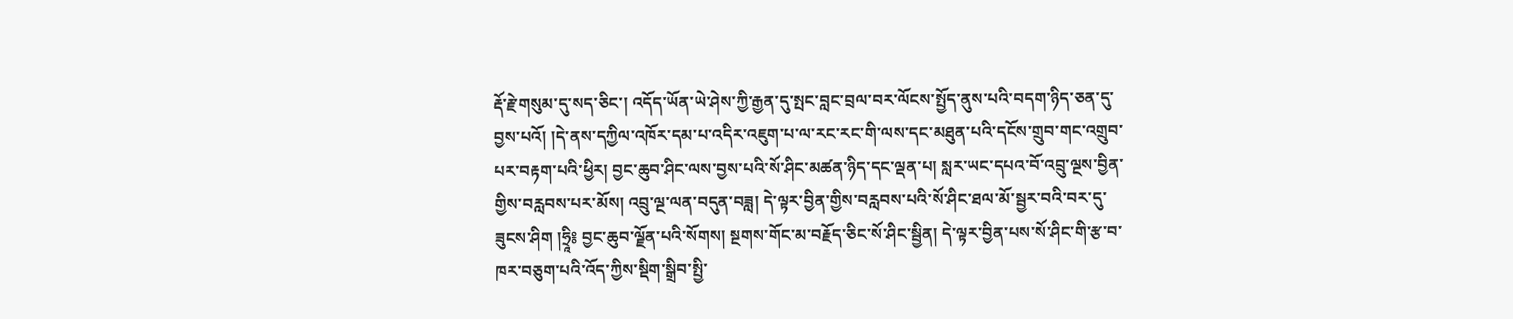རྡོ་རྗེ་གསུམ་དུ་སད་ཅིང་། འདོད་ཡོན་ཡེ་ཤེས་ཀྱི་རྒྱན་དུ་སྤང་བླང་བྲལ་བར་ལོངས་སྤྱོད་ནུས་པའི་བདག་ཉིད་ཅན་དུ་བྱས་པའོ། །དེ་ནས་དཀྱིལ་འཁོར་དམ་པ་འདིར་འཇུག་པ་ལ་རང་རང་གི་ལས་དང་མཐུན་པའི་དངོས་གྲུབ་གང་འགྲུབ་པར་བརྟག་པའི་ཕྱིར། བྱང་ཆུབ་ཤིང་ལས་བྱས་པའི་སོ་ཤིང་མཚན་ཉིད་དང་ལྡན་པ། སླར་ཡང་དཔའ་བོ་འབྲུ་ལྔས་བྱིན་གྱིས་བརླབས་པར་མོས། འབྲུ་ལྔ་ལན་བདུན་བཟླ། དེ་ལྟར་བྱིན་གྱིས་བརླབས་པའི་སོ་ཤིང་ཐལ་མོ་སྦྱར་བའི་བར་དུ་ཟུངས་ཤིག །ཧྲཱི༔ བྱང་ཆུབ་ལྗོན་པའི་སོགས། སྔགས་གོང་མ་བརྗོད་ཅིང་སོ་ཤིང་སྦྱིན། དེ་ལྟར་བྱིན་པས་སོ་ཤིང་གི་རྩ་བ་ཁར་བཅུག་པའི་འོད་ཀྱིས་སྡིག་སྒྲིབ་སྤྱི་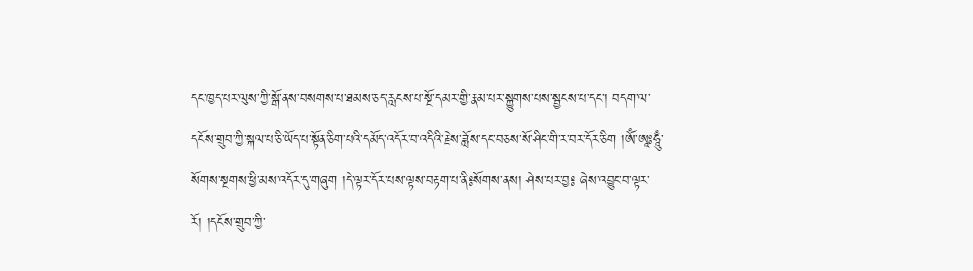དང་ཁྱད་པར་ལུས་ཀྱི་སྒོ་ནས་བསགས་པ་ཐམས་ཅད་རླངས་པ་སྔོ་དམར་གྱི་རྣམ་པར་སྐྱུགས་པས་སྦྱངས་པ་དང་། བདག་ལ་དངོས་གྲུབ་ཀྱི་སྐལ་པ་ཅི་ཡོད་པ་སྟོན་ཅིག་པའི་དམོད་འདོར་བ་འདིའི་རྗེས་ཟློས་དང་བཅས་སོ་ཤིང་གི་ར་བར་དོར་ཅིག །ཨོཾ་ཨཱཿཧཱུྃ་སོགས་སྔགས་ཕྱི་མས་འདོར་དུ་གཞུག །དེ་ལྟར་དོར་པས་ལྟས་བརྟག་པ་ནི༔སོགས་ནས། ཤེས་པར་བྱ༔ ཞེས་འབྱུང་བ་ལྟར་རོ། །དངོས་གྲུབ་ཀྱི་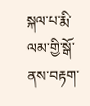སྐལ་པ་རྨི་ལམ་གྱི་སྒོ་ནས་བརྟག་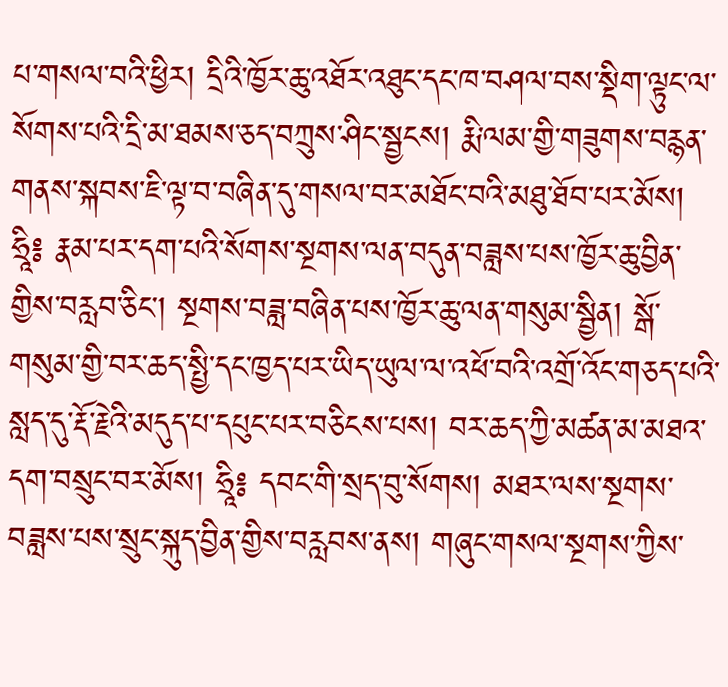པ་གསལ་བའི་ཕྱིར། དྲིའི་ཁྱོར་ཆུ་འཐོར་འཐུང་དང་ཁ་བཤལ་བས་སྡིག་ལྟུང་ལ་སོགས་པའི་དྲི་མ་ཐམས་ཅད་བཀྲུས་ཤིང་སྦྱངས། རྨི་ལམ་གྱི་གཟུགས་བརྙན་གནས་སྐབས་ཇི་ལྟ་བ་བཞིན་དུ་གསལ་བར་མཐོང་བའི་མཐུ་ཐོབ་པར་མོས། ཧྲཱི༔ རྣམ་པར་དག་པའི་སོགས་སྔགས་ལན་བདུན་བཟླས་པས་ཁྱོར་ཆུ་བྱིན་གྱིས་བརླབ་ཅིང་། སྔགས་བཟླ་བཞིན་པས་ཁྱོར་ཆུ་ལན་གསུམ་སྦྱིན། སྒོ་གསུམ་གྱི་བར་ཆད་སྤྱི་དང་ཁྱད་པར་ཡིད་ཡུལ་ལ་འཕོ་བའི་འགྲོ་འོང་གཅད་པའི་སླད་དུ་རྡོ་རྗེའི་མདུད་པ་དཔུང་པར་བཅིངས་པས། བར་ཆད་ཀྱི་མཚན་མ་མཐའ་དག་བསྲུང་བར་མོས། ཧྲཱི༔ དབང་གི་སྲད་བུ་སོགས། མཐར་ལས་སྔགས་བཟླས་པས་སྲུང་སྐུད་བྱིན་གྱིས་བརླབས་ནས། གཞུང་གསལ་སྔགས་ཀྱིས་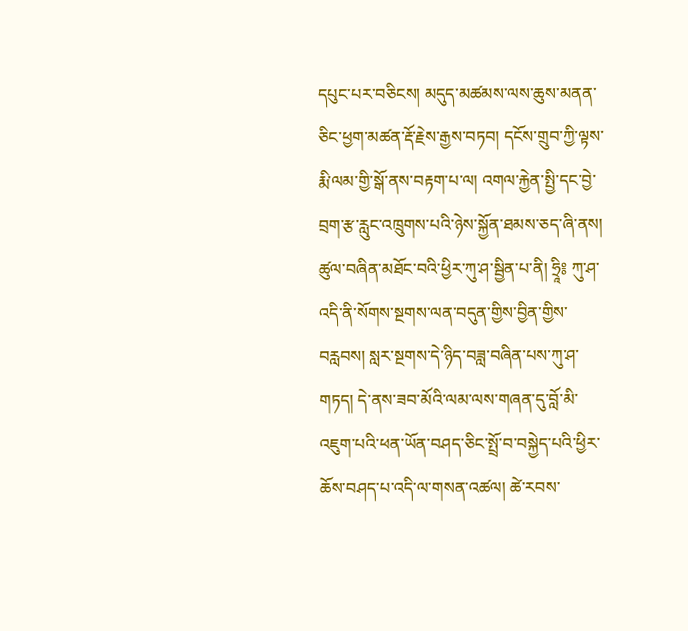དཔུང་པར་བཅིངས། མདུད་མཚམས་ལས་ཆུས་མནན་ཅིང་ཕྱག་མཚན་རྡོ་རྗེས་རྒྱས་བཏབ། དངོས་གྲུབ་ཀྱི་ལྟས་རྨི་ལམ་གྱི་སྒོ་ནས་བརྟག་པ་ལ། འགལ་རྐྱེན་སྤྱི་དང་བྱེ་བྲག་རྩ་རླུང་འཁྲུགས་པའི་ཉེས་སྐྱོན་ཐམས་ཅད་ཞི་ནས། ཚུལ་བཞིན་མཐོང་བའི་ཕྱིར་ཀུ་ཤ་སྦྱིན་པ་ནི། ཧྲཱི༔ ཀུ་ཤ་འདི་ནི་སོགས་སྔགས་ལན་བདུན་གྱིས་བྱིན་གྱིས་བརླབས། སླར་སྔགས་དེ་ཉིད་བཟླ་བཞིན་པས་ཀུ་ཤ་གཏད། དེ་ནས་ཟབ་མོའི་ལམ་ལས་གཞན་དུ་བློ་མི་འཇུག་པའི་ཕན་ཡོན་བཤད་ཅིང་སྤྲོ་བ་བསྐྱེད་པའི་ཕྱིར་ཆོས་བཤད་པ་འདི་ལ་གསན་འཚལ། ཚེ་རབས་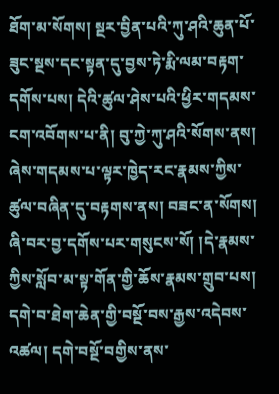ཐོག་མ་སོགས། སྔར་བྱིན་པའི་ཀུ་ཤའི་ཆུན་པོ་ཟུང་སྔས་དང་སྟན་དུ་བྱས་ཏེ་རྨི་ལམ་བརྟག་དགོས་པས། དེའི་ཚུལ་ཤེས་པའི་ཕྱིར་གདམས་ངག་འབོགས་པ་ནི། བུ་ཀྱེ་ཀུ་ཤའི་སོགས་ནས། ཞེས་གདམས་པ་ལྟར་ཁྱེད་རང་རྣམས་ཀྱིས་ཚུལ་བཞིན་དུ་བརྟགས་ནས། བཟང་ན་སོགས། ཞི་བར་བྱ་དགོས་པར་གསུངས་སོ། །དེ་རྣམས་ཀྱིས་སློབ་མ་སྟ་གོན་གྱི་ཆོས་རྣམས་གྲུབ་པས། དགེ་བ་ཐེག་ཆེན་གྱི་བསྔོ་བས་རྒྱས་འདེབས་འཚལ། དགེ་བསྔོ་བགྱིས་ནས་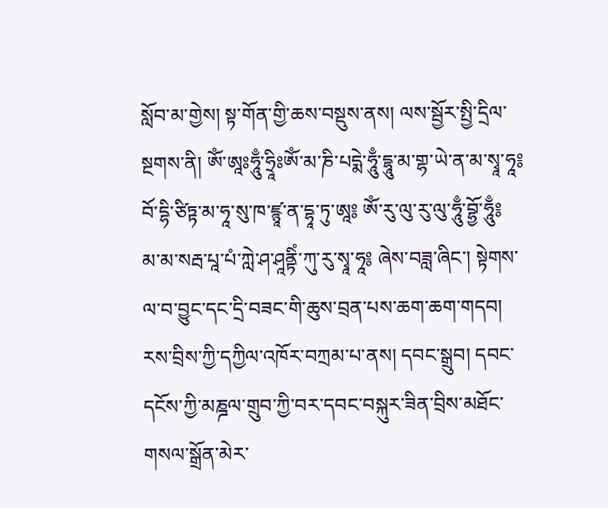སློབ་མ་གྱེས། སྟ་གོན་གྱི་ཆས་བསྡུས་ནས། ལས་སྦྱོར་སྤྱི་དྲིལ་སྔགས་ནི། ཨོཾ་ཨཱཿཧཱུྃ་ཧྲཱིཿཨོཾ་མ་ཎི་པདྨེ་ཧཱུྃ་དྷཱུ་མ་གྷ་ཡེ་ན་མ་སྭཱ་ཧཱ༔ བོ་དྷི་ཙིཏྟ་མ་ཧཱ་སུ་ཁ་ཛྙཱ་ན་དྷཱ་ཏུ་ཨཱ༔ ཨོཾ་རུ་ལུ་རུ་ལུ་ཧཱུྃ་བྷྱོ་ཧཱུྃ༔ མ་མ་སརྦ་པཱ་པཾ་ཀླེ་ཤ་ཤཱནྟིཾ་ཀུ་རུ་སྭཱ་ཧཱ༔ ཞེས་བཟླ་ཞིང་། སྟེགས་ལ་བ་བྱུང་དང་དྲི་བཟང་གི་ཆུས་བྲན་པས་ཆག་ཆག་གདབ། རས་བྲིས་ཀྱི་དཀྱིལ་འཁོར་བཀྲམ་པ་ནས། དབང་སྒྲུབ། དབང་དངོས་ཀྱི་མཎྜལ་གྲུབ་ཀྱི་བར་དབང་བསྐུར་ཟིན་བྲིས་མཐོང་གསལ་སྒྲོན་མེར་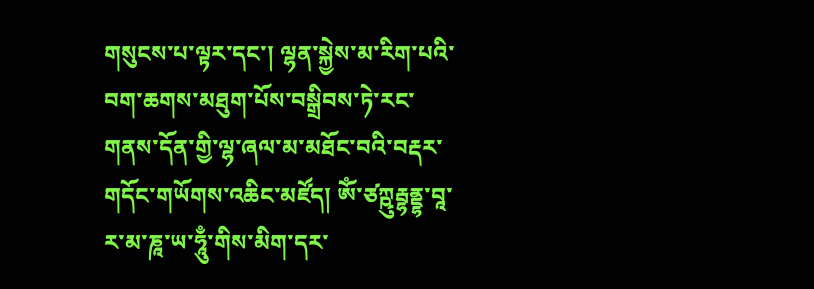གསུངས་པ་ལྟར་དང་། ལྷན་སྐྱེས་མ་རིག་པའི་བག་ཆགས་མཐུག་པོས་བསྒྲིབས་ཏེ་རང་གནས་དོན་གྱི་ལྷ་ཞལ་མ་མཐོང་བའི་བརྡར་གདོང་གཡོགས་འཆིང་མཛོད། ཨོཾ་ཙཀྵུརྦྷནྡྷ་བཱ་ར་མ་ཎཱ་ཡ་ཧཱུྃ་གིས་མིག་དར་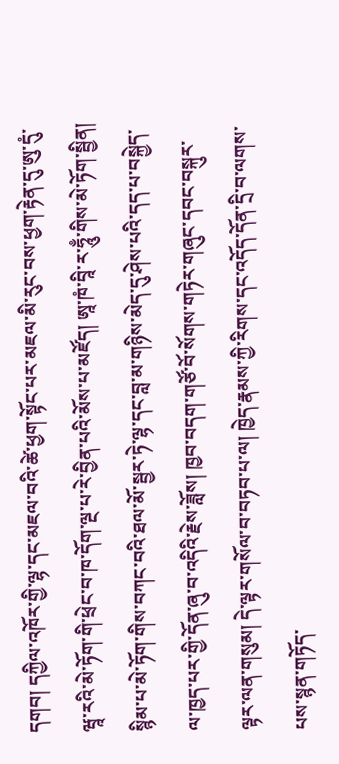དགབ། དཀྱིལ་འཁོར་གྱི་ལྷ་དང་མཇལ་བའི་ཚེ་ཕྱག་སྟོང་པར་མཇལ་མི་རུང་བས་ཕྱག་རྟེན་དུ་ཨུ་དུཾ་ཝཱ་རའི་མེ་ཏོག་གི་ཕྲེང་བ་ཁ་དོག་ལྔ་པ་རེ་བྱིན་པའི་མོས་པ་མཛོད། ཨཱ་ཁཾ་བཱི་ར་ཧཱུྃ་གིས་མེ་ཏོག་སྦྱིན། སྙིམ་པ་མེ་ཏོག་གིས་བཀང་བའི་ཐལ་མོ་སྦྱར་ཏེ་ལྷ་དང་བླ་མ་གཉིས་མེད་དུ་ཤེས་པའི་དད་པ་བསྐྱེད་ལ་ཁྱད་པར་གྱི་དོན་ཞུ་བ་འདིའི་རྗེས་ཟློས། ཁྱབ་བདག་གཙོ་བོ་སོགས་གཏེར་གཞུང་དབང་བསྐུར་ལྟར་ལན་གསུམ། དེ་ལྟར་གསོལ་བ་བཏབ་པ་ལ། ཁྱེད་རྣམས་ཀྱི་རིགས་དང་འདོད་དོན་དྲི་བ་ལགས་པས་སྙན་གཏོད་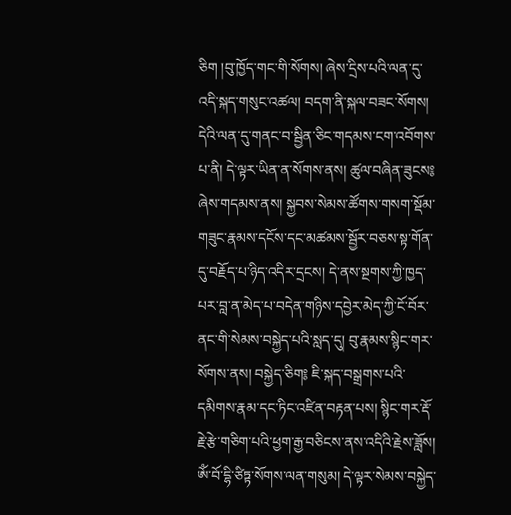ཅིག །བུ་ཁྱོད་གང་གི་སོགས། ཞེས་དྲིས་པའི་ལན་དུ་འདི་སྐད་གསུང་འཚལ། བདག་ནི་སྐལ་བཟང་སོགས། དེའི་ལན་དུ་གནང་བ་སྦྱིན་ཅིང་གདམས་ངག་འབོགས་པ་ནི། དེ་ལྟར་ཡིན་ན་སོགས་ནས། ཚུལ་བཞིན་ཟུངས༔ ཞེས་གདམས་ནས། སྐྱབས་སེམས་ཚོགས་གསག་སྡོམ་གཟུང་རྣམས་དངོས་དང་མཚམས་སྦྱོར་བཅས་སྟ་གོན་དུ་བརྗོད་པ་ཉིད་འདིར་དྲངས། དེ་ནས་སྔགས་ཀྱི་ཁྱད་པར་བླ་ན་མེད་པ་བདེན་གཉིས་དབྱེར་མེད་ཀྱི་ངོ་བོར་ནང་གི་སེམས་བསྐྱེད་པའི་སླད་དུ། བུ་རྣམས་སྙིང་གར་སོགས་ནས། བསྐྱེད་ཅིག༔ ཇི་སྐད་བསྒྲགས་པའི་དམིགས་རྣམ་དང་ཏིང་འཛིན་བརྟན་པས། སྙིང་གར་རྡོ་རྗེ་རྩེ་གཅིག་པའི་ཕྱག་རྒྱ་བཅིངས་ནས་འདིའི་རྗེས་ཟློས། ཨོཾ་བོ་དྷི་ཙིཏྟ་སོགས་ལན་གསུམ། དེ་ལྟར་སེམས་བསྐྱེད་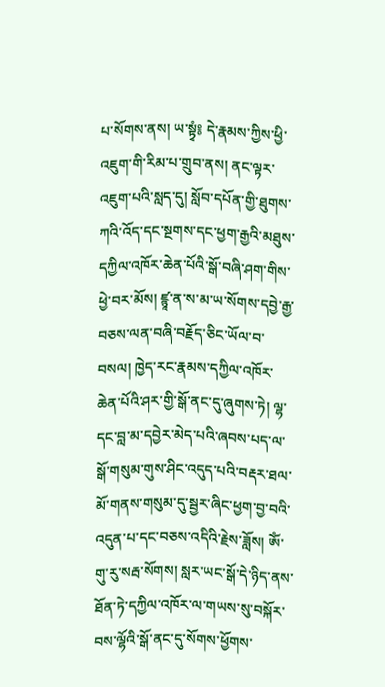པ་སོགས་ནས། ཡ་སྟྭཾ༔ དེ་རྣམས་ཀྱིས་ཕྱི་འཇུག་གི་རིམ་པ་གྲུབ་ནས། ནང་ལྟར་འཇུག་པའི་སླད་དུ། སློབ་དཔོན་གྱི་ཐུགས་ཀའི་འོད་དང་སྔགས་དང་ཕྱག་རྒྱའི་མཐུས་དཀྱིལ་འཁོར་ཆེན་པོའི་སྒོ་བཞི་ཤག་གིས་ཕྱེ་བར་མོས། ཛྙཱ་ན་ས་མ་ཡ་སོགས་དབྱེ་རྒྱ་བཅས་ལན་བཞི་བརྗོད་ཅིང་ཡོལ་བ་བསལ། ཁྱེད་རང་རྣམས་དཀྱིལ་འཁོར་ཆེན་པོའི་ཤར་གྱི་སྒོ་ནང་དུ་ཞུགས་ཏེ། ལྷ་དང་བླ་མ་དབྱེར་མེད་པའི་ཞབས་པད་ལ་སྒོ་གསུམ་གུས་ཤིང་འདུད་པའི་བརྡར་ཐལ་མོ་གནས་གསུམ་དུ་སྦྱར་ཞིང་ཕྱག་བྱ་བའི་འདུན་པ་དང་བཅས་འདིའི་རྗེས་ཟློས། ཨོཾ་གུ་རུ་སརྦ་སོགས། སླར་ཡང་སྒོ་དེ་ཉིད་ནས་ཐོན་ཏེ་དཀྱིལ་འཁོར་ལ་གཡས་སུ་བསྐོར་བས་ལྷོའི་སྒོ་ནང་དུ་སོགས་ཕྱོགས་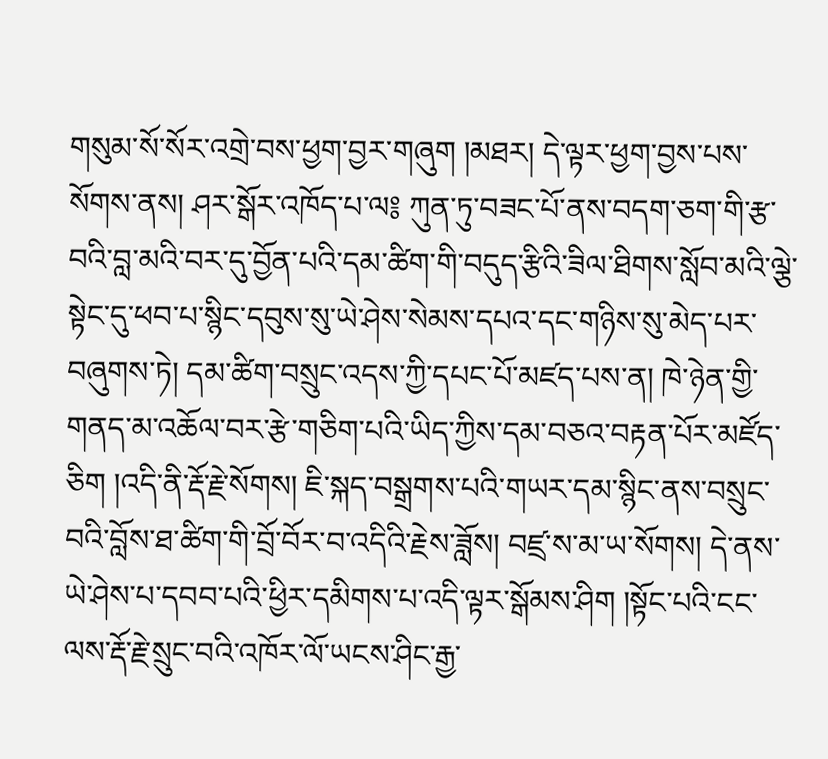གསུམ་སོ་སོར་འགྲེ་བས་ཕྱག་བྱར་གཞུག །མཐར། དེ་ལྟར་ཕྱག་བྱས་པས་སོགས་ནས། ཤར་སྒོར་འཁོད་པ་ལ༔ ཀུན་ཏུ་བཟང་པོ་ནས་བདག་ཅག་གི་རྩ་བའི་བླ་མའི་བར་དུ་བྱོན་པའི་དམ་ཚིག་གི་བདུད་རྩིའི་ཟིལ་ཐིགས་སློབ་མའི་ལྕེ་སྟེང་དུ་ཕབ་པ་སྙིང་དབུས་སུ་ཡེ་ཤེས་སེམས་དཔའ་དང་གཉིས་སུ་མེད་པར་བཞུགས་ཏེ། དམ་ཚིག་བསྲུང་འདས་ཀྱི་དཔང་པོ་མཛད་པས་ན། ཁེ་ཉེན་གྱི་གནད་མ་འཆོལ་བར་རྩེ་གཅིག་པའི་ཡིད་ཀྱིས་དམ་བཅའ་བརྟན་པོར་མཛོད་ཅིག །འདི་ནི་རྡོ་རྗེ་སོགས། ཇི་སྐད་བསྒྲགས་པའི་གཡར་དམ་སྙིང་ནས་བསྲུང་བའི་བློས་ཐ་ཚིག་གི་བྲོ་བོར་བ་འདིའི་རྗེས་ཟློས། བཛྲ་ས་མ་ཡ་སོགས། དེ་ནས་ཡེ་ཤེས་པ་དབབ་པའི་ཕྱིར་དམིགས་པ་འདི་ལྟར་སྒོམས་ཤིག །སྟོང་པའི་ངང་ལས་རྡོ་རྗེ་སྲུང་བའི་འཁོར་ལོ་ཡངས་ཤིང་རྒྱ་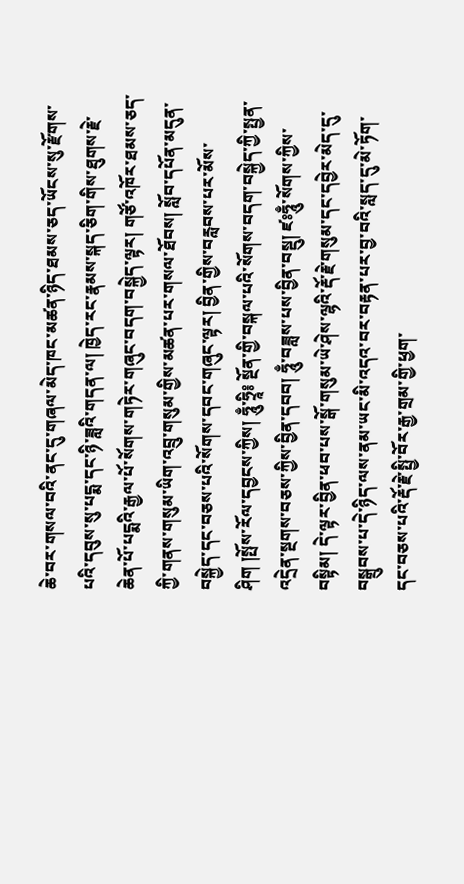ཆེ་བར་གསལ་བའི་ནང་དུ་གཞལ་མེད་ཁང་མཚན་ཉིད་ཐམས་ཅད་ཡོངས་སུ་རྫོགས་པའི་དབུས་སུ་པདྨ་དང་ཉི་ཟླའི་གདན་ལ། ཁྱེད་རང་རྣམས་སྐད་ཅིག་གིས་ཐུགས་རྗེ་ཆེན་པོ་པདྨའི་རྒྱལ་པོ་སོགས་གཏེར་གཞུང་བདག་བསྐྱེད་ལྟར། གཙོ་འཁོར་ཐམས་ཅད་ཀྱི་གནས་གསུམ་ཡིག་འབྲུ་གསུམ་གྱིས་མཚན་པར་གསལ་ཐོབས། སློབ་དཔོན་མདུན་བསྐྱེད་དང་བཅས་པའི་སོགས་དབང་གཞུང་ལྟར། བྱིན་གྱིས་བརླབས་པར་མོས་ཤིག །སྤོས་རོལ་དབྱངས་ཀྱིས། ཧཱུྃ་ཧྲཱི༔ སྔོན་གྱི་བསྐལ་པའི་སོགས་བདག་བསྐྱེད་ཀྱི་སྤྱན་འདྲེན་སྔགས་བཅས་ཀྱིས་བྱིན་དབབ། ཧཱུྃ་བཟླས་པས་བྱིན་བསྡུ། ཛཿཧཱུྃ་སོགས་ཀྱིས་བསྟིམ། དེ་ལྟར་བྱིན་ཕབ་པས་སྒོ་གསུམ་ཡེ་ཤེས་ལྷའི་རྡོ་རྗེ་གསུམ་དང་དབྱེར་མེད་དུ་བསྒྲུབས་པ་དེ་ཉིད་ལས་ནམ་ཡང་མི་འདའ་བར་བརྟན་པར་བྱ་བའི་སླད་དུ་མེ་ཏོག་དང་བཅས་པའི་རྡོ་རྗེ་སྤྱི་བོར་རྒྱ་གྲམ་གྱི་ཕྱག་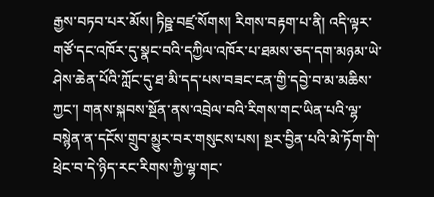རྒྱས་བཏབ་པར་མོས། ཏིཥྛ་བཛྲ་སོགས། རིགས་བརྟག་པ་ནི། འདི་ལྟར་གཙོ་དང་འཁོར་དུ་སྣང་བའི་དཀྱིལ་འཁོར་པ་ཐམས་ཅད་དག་མཉམ་ཡེ་ཤེས་ཆེན་པོའི་ཀློང་དུ་ཐ་མི་དད་པས་བཟང་ངན་གྱི་དབྱེ་བ་མ་མཆིས་ཀྱང་། གནས་སྐབས་སྔོན་ནས་འབྲེལ་བའི་རིགས་གང་ཡིན་པའི་ལྷ་བསྙེན་ན་དངོས་གྲུབ་མྱུར་བར་གསུངས་པས། སྔར་བྱིན་པའི་མེ་ཏོག་གི་ཕྲེང་བ་དེ་ཉིད་རང་རིགས་ཀྱི་ལྷ་གང་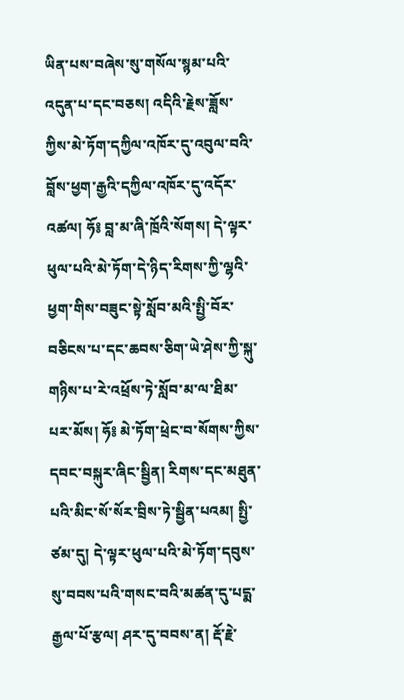ཡིན་པས་བཞེས་སུ་གསོལ་སྙམ་པའི་འདུན་པ་དང་བཅས། འདིའི་རྗེས་ཟློས་ཀྱིས་མེ་ཏོག་དཀྱིལ་འཁོར་དུ་འབུལ་བའི་བློས་ཕྱག་རྒྱའི་དཀྱིལ་འཁོར་དུ་འདོར་འཚལ། ཧོ༔ བླ་མ་ཞི་ཁྲོའི་སོགས། དེ་ལྟར་ཕུལ་པའི་མེ་ཏོག་དེ་ཉིད་རིགས་ཀྱི་ལྷའི་ཕྱག་གིས་བཟུང་སྟེ་སློབ་མའི་སྤྱི་བོར་བཅིངས་པ་དང་ཆབས་ཅིག་ཡེ་ཤེས་ཀྱི་སྐུ་གཉིས་པ་རེ་འཕྲོས་ཏེ་སློབ་མ་ལ་ཐིམ་པར་མོས། ཧོ༔ མེ་ཏོག་ཕྲེང་བ་སོགས་ཀྱིས་དབང་བསྐུར་ཞིང་སྦྱིན། རིགས་དང་མཐུན་པའི་མིང་སོ་སོར་བྲིས་ཏེ་སྦྱིན་པའམ། སྤྱི་ཙམ་དུ། དེ་ལྟར་ཕུལ་པའི་མེ་ཏོག་དབུས་སུ་བབས་པའི་གསང་བའི་མཚན་དུ་པདྨ་རྒྱལ་པོ་རྩལ། ཤར་དུ་བབས་ན། རྡོ་རྗེ་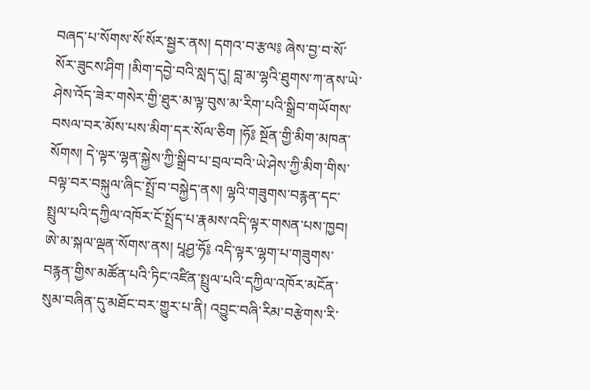བཞད་པ་སོགས་སོ་སོར་སྦྱར་ནས། དགའ་བ་རྩལ༔ ཞེས་བྱ་བ་སོ་སོར་ཟུངས་ཤིག །མིག་དབྱེ་བའི་སླད་དུ། བླ་མ་ལྷའི་ཐུགས་ཀ་ནས་ཡེ་ཤེས་འོད་ཟེར་གསེར་གྱི་ཐུར་མ་ལྟ་བུས་མ་རིག་པའི་སྒྲིབ་གཡོགས་བསལ་བར་མོས་པས་མིག་དར་སོལ་ཅིག །ཧོ༔ སྔོན་གྱི་མིག་མཁན་སོགས། དེ་ལྟར་ལྷན་སྐྱེས་ཀྱི་སྒྲིབ་པ་བྲལ་བའི་ཡེ་ཤེས་ཀྱི་མིག་གིས་བལྟ་བར་བསྐུལ་ཞིང་སྤྲོ་བ་བསྐྱེད་ནས། ལྷའི་གཟུགས་བརྙན་དང་སྤྲུལ་པའི་དཀྱིལ་འཁོར་ངོ་སྤྲོད་པ་རྣམས་འདི་ལྟར་གསན་པས་ཁྱབ། ཨེ་མ་སྐལ་ལྡན་སོགས་ནས། པཱཤྱ་ཧོ༔ འདི་ལྟར་ལྷག་པ་གཟུགས་བརྙན་གྱིས་མཚོན་པའི་ཏིང་འཛིན་སྤྲུལ་པའི་དཀྱིལ་འཁོར་མངོན་སུམ་བཞིན་དུ་མཐོང་བར་གྱུར་པ་ནི། འབྱུང་བཞི་རིམ་བརྩེགས་རི་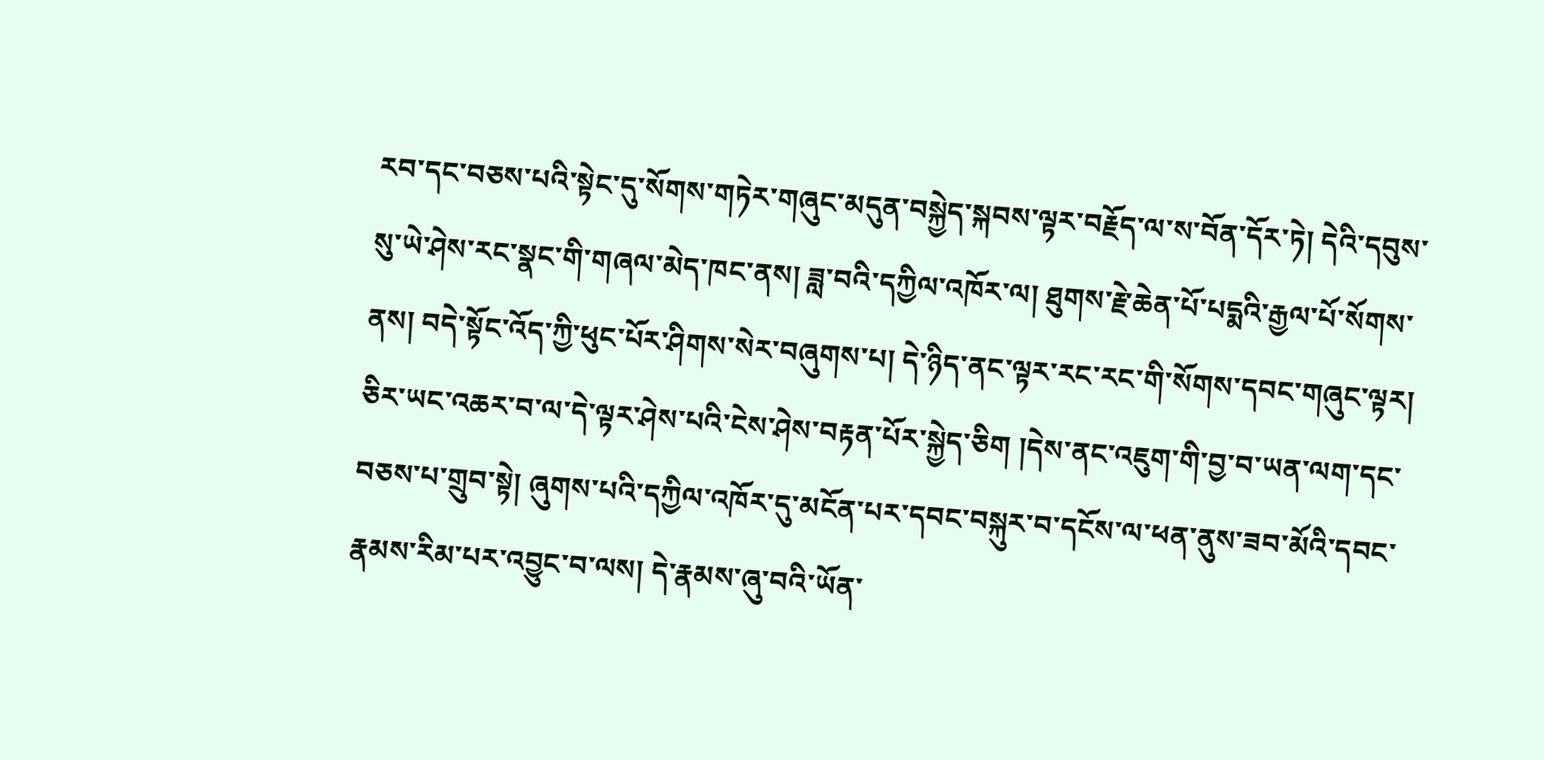རབ་དང་བཅས་པའི་སྟེང་དུ་སོགས་གཏེར་གཞུང་མདུན་བསྐྱེད་སྐབས་ལྟར་བརྗོད་ལ་ས་བོན་དོར་ཏེ། དེའི་དབུས་སུ་ཡེ་ཤེས་རང་སྣང་གི་གཞལ་མེད་ཁང་ནས། ཟླ་བའི་དཀྱིལ་འཁོར་ལ། ཐུགས་རྗེ་ཆེན་པོ་པདྨའི་རྒྱལ་པོ་སོགས་ནས། བདེ་སྟོང་འོད་ཀྱི་ཕུང་པོར་ཤིགས་སེར་བཞུགས་པ། དེ་ཉིད་ནང་ལྟར་རང་རང་གི་སོགས་དབང་གཞུང་ལྟར། ཅིར་ཡང་འཆར་བ་ལ་དེ་ལྟར་ཤེས་པའི་ངེས་ཤེས་བརྟན་པོར་སྐྱེད་ཅིག །དེས་ནང་འཇུག་གི་བྱ་བ་ཡན་ལག་དང་བཅས་པ་གྲུབ་སྟེ། ཞུགས་པའི་དཀྱིལ་འཁོར་དུ་མངོན་པར་དབང་བསྐུར་བ་དངོས་ལ་ཕན་ནུས་ཟབ་མོའི་དབང་རྣམས་རིམ་པར་འབྱུང་བ་ལས། དེ་རྣམས་ཞུ་བའི་ཡོན་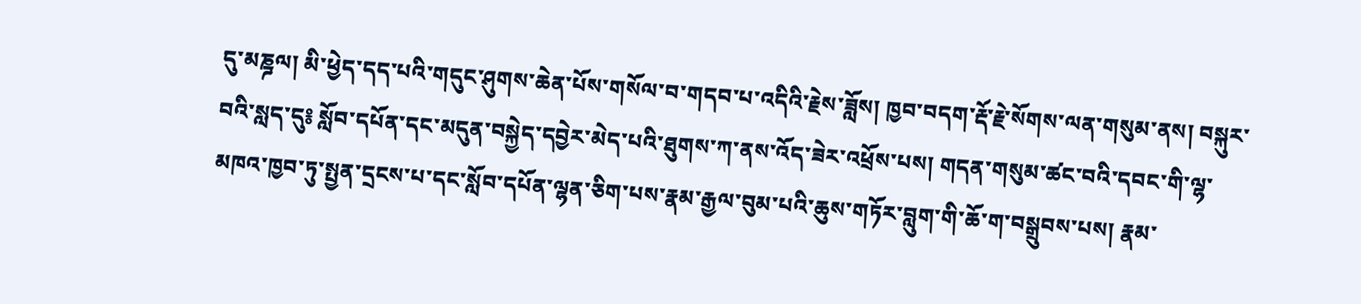དུ་མཎྜལ། མི་ཕྱེད་དད་པའི་གདུང་ཤུགས་ཆེན་པོས་གསོལ་བ་གདབ་པ་འདིའི་རྗེས་ཟློས། ཁྱབ་བདག་རྡོ་རྗེ་སོགས་ལན་གསུམ་ནས། བསྐུར་བའི་སླད་དུ༔ སློབ་དཔོན་དང་མདུན་བསྐྱེད་དབྱེར་མེད་པའི་ཐུགས་ཀ་ནས་འོད་ཟེར་འཕྲོས་པས། གདན་གསུམ་ཚང་བའི་དབང་གི་ལྷ་མཁའ་ཁྱབ་ཏུ་སྤྱན་དྲངས་པ་དང་སློབ་དཔོན་ལྷན་ཅིག་པས་རྣམ་རྒྱལ་བུམ་པའི་ཆུས་གཏོར་བླུག་གི་ཆོ་ག་བསྒྲུབས་པས། རྣམ་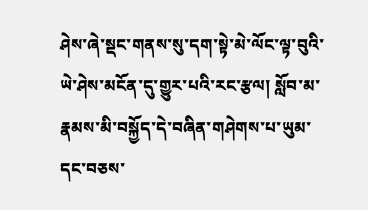ཤེས་ཞེ་སྡང་གནས་སུ་དག་སྟེ་མེ་ལོང་ལྟ་བུའི་ཡེ་ཤེས་མངོན་དུ་གྱུར་པའི་རང་རྩལ། སློབ་མ་རྣམས་མི་བསྐྱོད་དེ་བཞིན་གཤེགས་པ་ཡུམ་དང་བཅས་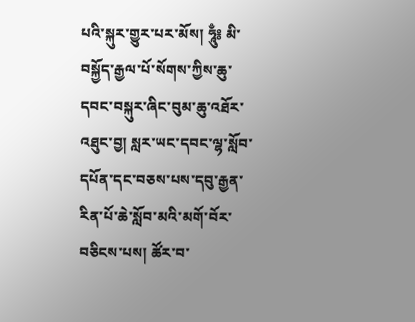པའི་སྐུར་གྱུར་པར་མོས། ཧཱུྃ༔ མི་བསྐྱོད་རྒྱལ་པོ་སོགས་ཀྱིས་ཆུ་དབང་བསྐུར་ཞིང་བུམ་ཆུ་འཐོར་འཐུང་བྱ། སླར་ཡང་དབང་ལྷ་སློབ་དཔོན་དང་བཅས་པས་དབུ་རྒྱན་རིན་པོ་ཆེ་སློབ་མའི་མགོ་བོར་བཅིངས་པས། ཚོར་བ་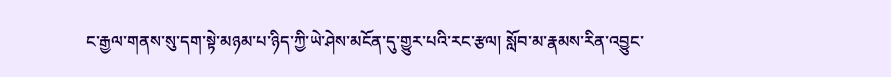ང་རྒྱལ་གནས་སུ་དག་སྟེ་མཉམ་པ་ཉིད་ཀྱི་ཡེ་ཤེས་མངོན་དུ་གྱུར་པའི་རང་རྩལ། སློབ་མ་རྣམས་རིན་འབྱུང་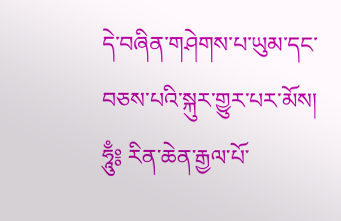དེ་བཞིན་གཤེགས་པ་ཡུམ་དང་བཅས་པའི་སྐུར་གྱུར་པར་མོས། ཧཱུྃ༔ རིན་ཆེན་རྒྱལ་པོ་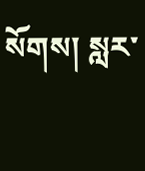སོགས། སླར་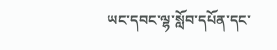ཡང་དབང་ལྷ་སློབ་དཔོན་དང་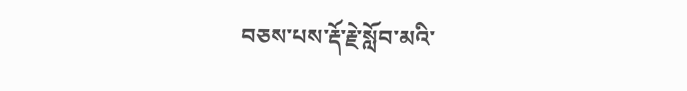བཅས་པས་རྡོ་རྗེ་སློབ་མའི་